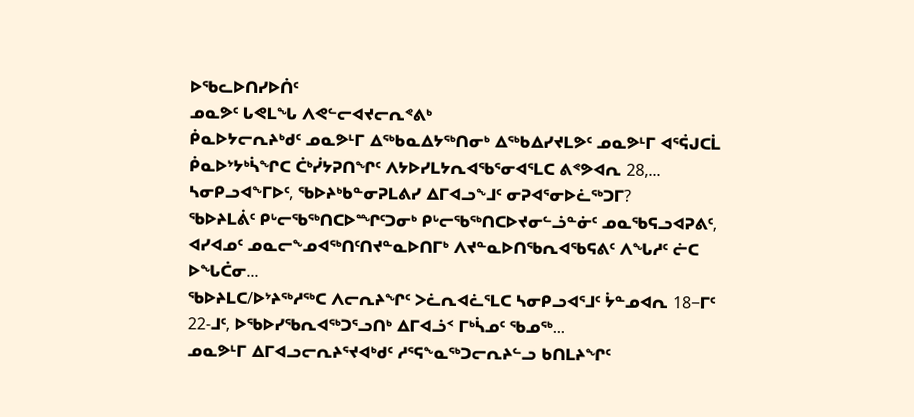ᐅᖃᓚᐅᑎᓯᐅᑏᑦ
ᓄᓇᕗᑦ ᒐᕙᒪᖓ ᐱᕙᓪᓕᐊᔪᓕᕆᕝᕕᒃ
ᑮᓇᐅᔭᓕᕆᔨᒃᑯᑦ ᓄᓇᕗᒻᒥ ᐃᖅᑲᓇᐃᔭᖅᑎᓂᒃ ᐃᖅᑲᐃᓯᔪᒪᕗᑦ ᓄᓇᕗᒻᒥ ᐊᕐᕌᒍᑕᒫ ᑮᓇᐅᔾᔭᒃᓵᖏᑕ ᑖᒃᓰᔭᕈᑎᖏᑦ ᐱᔭᐅᓯᒪᔭᕆᐊᖃᕐᓂᐊᕐᒪᑕ ᕕᕝᕗᐊᕆ 28,...
ᓴᓂᑭᓗᐊᖕᒥᐅᑦ, ᖃᐅᔨᒃᑲᓐᓂᕈᒪᕕᓯ ᐃᒥᐊᓗᖕᒧᑦ ᓂᕈᐊᕐᓂᐅᓛᖅᑐᒥ?
ᖃᐅᔨᒪᕖᑦ ᑭᒡᓕᖃᖅᑎᑕᐅᙱᑦᑐᓂᒃ ᑭᒡᓕᖃᖅᑎᑕᐅᔪᓂᓪᓘᓐᓃᑦ ᓄᓇᖃᕋᓗᐊᕈᕕᑦ, ᐊᓯᐊᓄᑦ ᓄᓇᓕᖕᓄᐊᖅᑎᑦᑎᔪᓐᓇᐅᑎᒥᒃ ᐱᔪᓐᓇᐅᑎᖃᕆᐊᖃᕋᕕᑦ ᐱᖓᓱᑦ ᓖᑕ ᐅᖓᑖᓂ...
ᖃᐅᔨᒪᑕ/ᐅᔾᔨᖅᓱᖅᑕ ᐱᓕᕆᔨᖏᑦ ᐳᓛᕆᐊᓛᕐᒪᑕ ᓴᓂᑭᓗᐊᕐᒧᑦ ᔮᓐᓄᐊᕆ 18−ᒥᑦ 22-ᒧᑦ, ᐅᖃᐅᓯᖃᕆᐊᖅᑐᕐᓗᑎᒃ ᐃᒥᐊᓘᑉ ᒥᒃᓵᓄᑦ ᖃᓄᖅ...
ᓄᓇᕗᒻᒥ ᐃᒥᐊᓗᓕᕆᔨᕐᔪᐊᒃᑯᑦ ᓱᕐᕋᖕᓇᖅᑐᓕᕆᔨᓪᓗ ᑲᑎᒪᔨᖏᑦ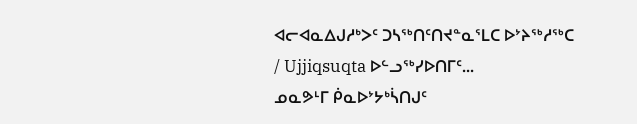ᐊᓕᐊᓇᐃᒍᓱᒃᐳᑦ ᑐᓴᖅᑎᑦᑎᔪᓐᓇᕐᒪᑕ ᐅᔾᔨᖅᓱᖅᑕ / Ujjiqsuqta ᐅᓪᓗᖅᓯᐅᑎᒥᑦ...
ᓄᓇᕗᒻᒥ ᑮᓇᐅᔾᔭᒃᓵᑎᒍᑦ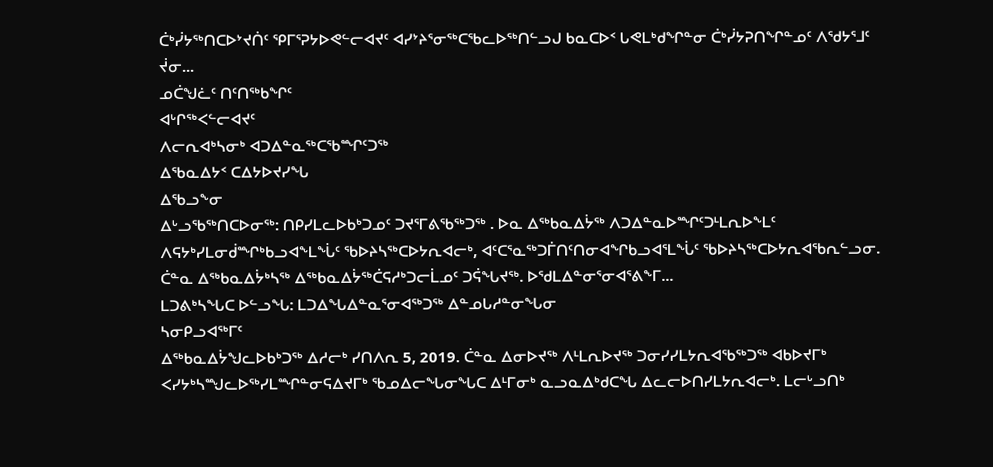ᑖᒃᓰᔭᖅᑎᑕᐅᔾᔪᑏᑦ ᕿᒥᕐᕈᔭᐅᕙᓪᓕᐊᔪᑦ ᐊᓯᔾᔨᕐᓂᖅᑕᖃᓚᐅᖅᑎᓪᓗᒍ ᑲᓇᑕᐅᑉ ᒐᕙᒪᒃᑯᖏᓐᓂ ᑖᒃᓰᔭᕈᑎᖏᓐᓄᑦ ᐱᖁᔭᕐᒧᑦ ᔫᓂ...
ᓄᑖᖑᓛᑦ ᑎᑦᑎᖅᑲᖏᑦ
ᐊᒡᒋᖅᐸᓪᓕᐊᔪᑦ
ᐱᓕᕆᐊᒃᓴᓂᒃ ᐊᑐᐃᓐᓇᖅᑕᖃᙱᑦᑐᖅ
ᐃᖃᓇᐃᔭᑉ ᑕᐃᔭᐅᔪᓯᖓ
ᐃᖃᓗᖕᓂ
ᐃᒡᓗᖃᖅᑎᑕᐅᓂᖅ: ᑎᑭᓯᒪᓚᐅᑲᒃᑐᓄᑦ ᑐᔪᕐᒥᕕᖃᖅᑐᖅ . ᐅᓇ ᐃᖅᑲᓇᐃᔮᖅ ᐱᑐᐃᓐᓇᐅᙱᑦᑐᒻᒪᕆᐅᖕᒪᑦ ᐱᕋᔭᒃᓯᒪᓂᑰᙱᒃᑲᓗᐊᖕᒪᖔᑦ ᖃᐅᔨᓴᖅᑕᐅᔭᕆᐊᓕᒃ, ᐊᑦᑕᕐᓇᖅᑐᒦᑎᑦᑎᓂᐊᖏᑲᓗᐊᕐᒪᖔᑦ ᖃᐅᔨᓴᖅᑕᐅᔭᕆᐊᖃᕆᓪᓗᓂ. ᑖᓐᓇ ᐃᖅᑲᓇᐃᔮᒃᓴᖅ ᐃᖅᑲᓇᐃᔮᖅᑖᕋᓱᒃᑐᓕᒫᓄᑦ ᑐᕌᖓᔪᖅ. ᐅᖁᒪᐃᓐᓂᕐᓂᐊᕐᕕᖕᒥ...
ᒪᑐᕕᒃᓴᖓᑕ ᐅᓪᓗᖓ: ᒪᑐᐃᖓᐃᓐᓇᕐᓂᐊᖅᑐᖅ ᐃᓐᓄᒐᓱᓐᓂᖓᓂ
ᓴᓂᑭᓗᐊᖅᒥᑦ
ᐃᖅᑲᓇᐃᔮᖑᓚᐅᑲᒃᑐᖅ ᐃᓱᓕᒃ ᓯᑎᐱᕆ 5, 2019. ᑖᓐᓇ ᐃᓂᐅᔪᖅ ᐱᒻᒪᕆᐅᔪᖅ ᑐᓂᓯᓯᒪᔭᕆᐊᖃᖅᑐᖅ ᐊᑲᐅᔪᒥᒃ ᐸᓯᔭᒃᓴᙳᓚᐅᖅᓯᒪᙱᓐᓂᕋᐃᔪᒥᒃ ᖃᓄᐃᓕᖓᓂᖓᑕ ᐃᒻᒥᓂᒃ ᓇᓗᓇᐃᒃᑯᑕᖓ ᐃᓚᓕᐅᑎᓯᒪᔭᕆᐊᓕᒃ. ᒪᓕᒡᓗᑎᒃ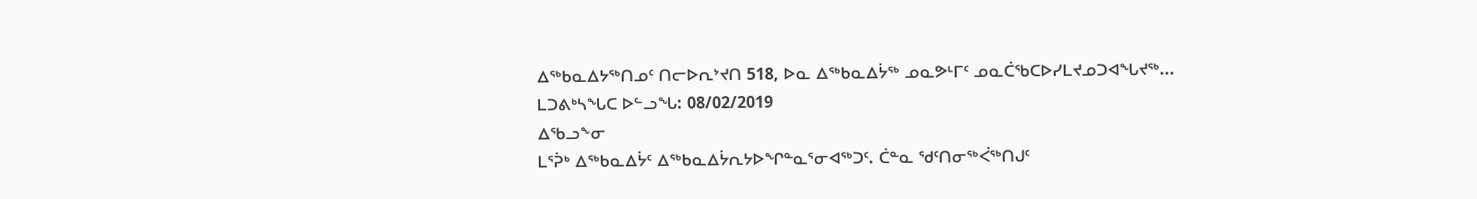ᐃᖅᑲᓇᐃᔭᖅᑎᓄᑦ ᑎᓕᐅᕆᔾᔪᑎ 518, ᐅᓇ ᐃᖅᑲᓇᐃᔮᖅ ᓄᓇᕗᒻᒥᑦ ᓄᓇᑖᖃᑕᐅᓯᒪᔪᓄᑐᐊᖓᔪᖅ...
ᒪᑐᕕᒃᓴᖓᑕ ᐅᓪᓗᖓ: 08/02/2019
ᐃᖃᓗᖕᓂ
ᒪᕐᕉᒃ ᐃᖅᑲᓇᐃᔮᑦ ᐃᖅᑲᓇᐃᔮᕆᔭᐅᖏᓐᓇᕐᓂᐊᖅᑐᑦ. ᑖᓐᓇ ᖁᑦᑎᓂᖅᐹᖅᑎᒍᑦ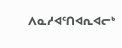ᐱᓇᓱᐊᑦᑎᐊᕆᐊᓕᒃ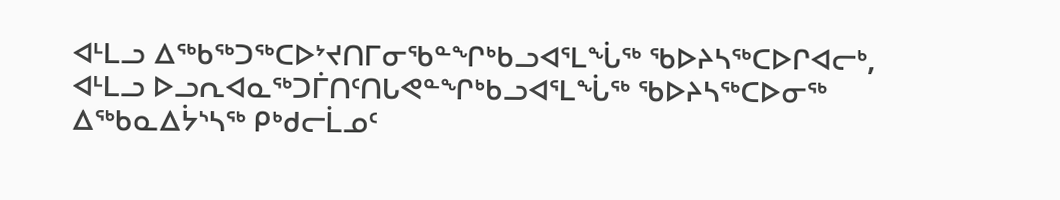ᐊᒻᒪᓗ ᐃᖅᑲᖅᑐᖅᑕᐅᔾᔪᑎᒥᓂᖃᓐᖏᒃᑲᓗᐊᕐᒪᖔᖅ ᖃᐅᔨᓴᖅᑕᐅᒋᐊᓕᒃ, ᐊᒻᒪᓗ ᐅᓗᕆᐊᓇᖅᑐᒦᑎᑦᑎᒐᕙᓐᖏᒃᑲᓗᐊᕐᒪᖔᖅ ᖃᐅᔨᓴᖅᑕᐅᓂᖅ ᐃᖅᑲᓇᐃᔮᔅᓴᖅ ᑭᒃᑯᓕᒫᓄᑦ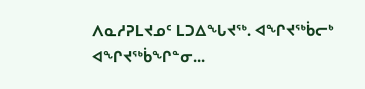ᐱᓇᓱᕈᒪᔪᓄᑦ ᒪᑐᐃᖓᔪᖅ. ᐊᖏᔪᖅᑳᓕᒃ ᐊᖏᔪᖅᑳᖏᓐᓂ...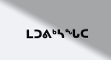ᒪᑐᕕᒃᓴᖓᑕ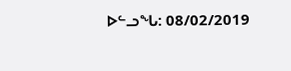ᐅᓪᓗᖓ: 08/02/2019